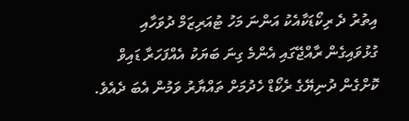އިތުރު ދެ ރިކޯޑަކާއެކު އަންނަ މަހު ޓުއަރިޒަމް ދުވަހާއި ގުޅުވައިގެން ރާއްޖޭގައި އެންމެ ގިނަ ބަޔަކު އެއްފަހަރާ ޑައިވް ކޮށްގެން ދުނިޔޭގެ ރެކޯޑް ހެދުމަށް ތައްޔާރު ވަމުން އެބަ ދެއެވެ.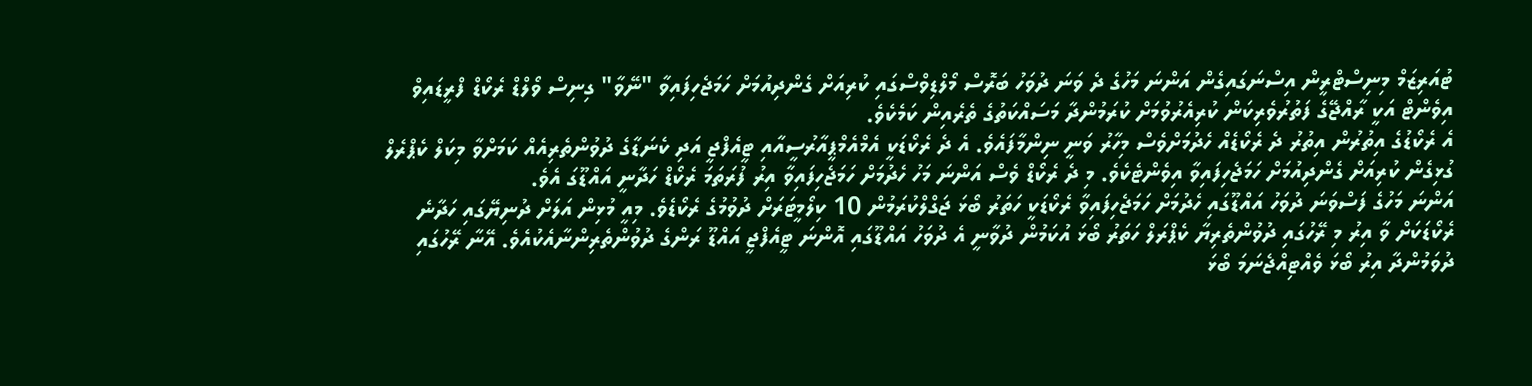ޓުއަރިޒަމް މިނިސްޓްރީން އިސްނަގައިގެން އަންނަ މަހުގެ ދެ ވަނަ ދުވަހު ބަރޮސް މޯލްޑިވްސްގައި ކުރިއަށް ގެންދިއުމަށް ހަމަޖެހިފައިވާ "ނޭވާ" ގިނިސް ވޯލްޑް ރެކޯޑް ފްރީޑައިވް އިވެންޓް އަކީ ރާއްޖޭގެ ފަތުރުވެރިކަން ކުރިއެރުވުމަށް ކުރަމުންދާ މަސައްކަތުގެ ތެރެއިން ކަމެކެވެ.
އެ ރެކޯޑުގެ އިތުރުން އިތުރު ދެ ރެކޯޑެއް ހެދުމަށްވެސް މިހާރު ވަނީ ނިންމާފައެވެ. އެ ދެ ރެކޯޑަކީ އެމްއެމްޕީއާރުސީއާއި ޓީއެފްޖީ އަދި ކެނަޑާގެ ދުވުންތެރިއެއް ކަމަށްވާ މިކަލް ކެޕްރެލް ގުޅިގެން ކުރިއަށް ގެންދިއުމަށް ހަމަޖެހިފައިވާ އިވެންޓެކެވެ. މި ދެ ރެކޯޑް ވެސް އަންނަ މަހު ހެދުމަށް ހަމަޖެހިފައިވާ އިރު ފުރަތަމަ ރެކޯޑް ހަދާނީ އައްޑޫގަ އެވެ.
އަންނަ މަހުގެ ފަސްވަނަ ދުވަހު އައްޑޫގައި ހެދުމަށް ހަމަޖެހިފައިވާ ރެކޯޑަކީ ހަތަރު ބޯޅަ ޖަގްލްކުރަމުން 10 ކިލޯމީޓަރަށް ދުވުމުގެ ރެކޯޑެވެ. މިއީ މުޅިން އަލަށް ދުނިޔޭގައި ހަދާނެ ރެކޯޑަކަށް ވާ އިރު މި ރޭހުގައި ދުވުންތެރިޔާ ކެޕްރަލް ހަތަރު ބޯޅަ އުކަމުން ދުވާނީ އެ ދުވަހު އައްޑޫގައި އޮންނަ ޓީއެފްޖީ އައްޑޫ ރަންގެ ދުވުންތެރިންނާއެކުއެވެ. އޭނާ ރޭހުގައި ދުވަމުންދާ އިރު ބޯޅަ ވެއްޓިއްޖެނަމަ ބޯޅަ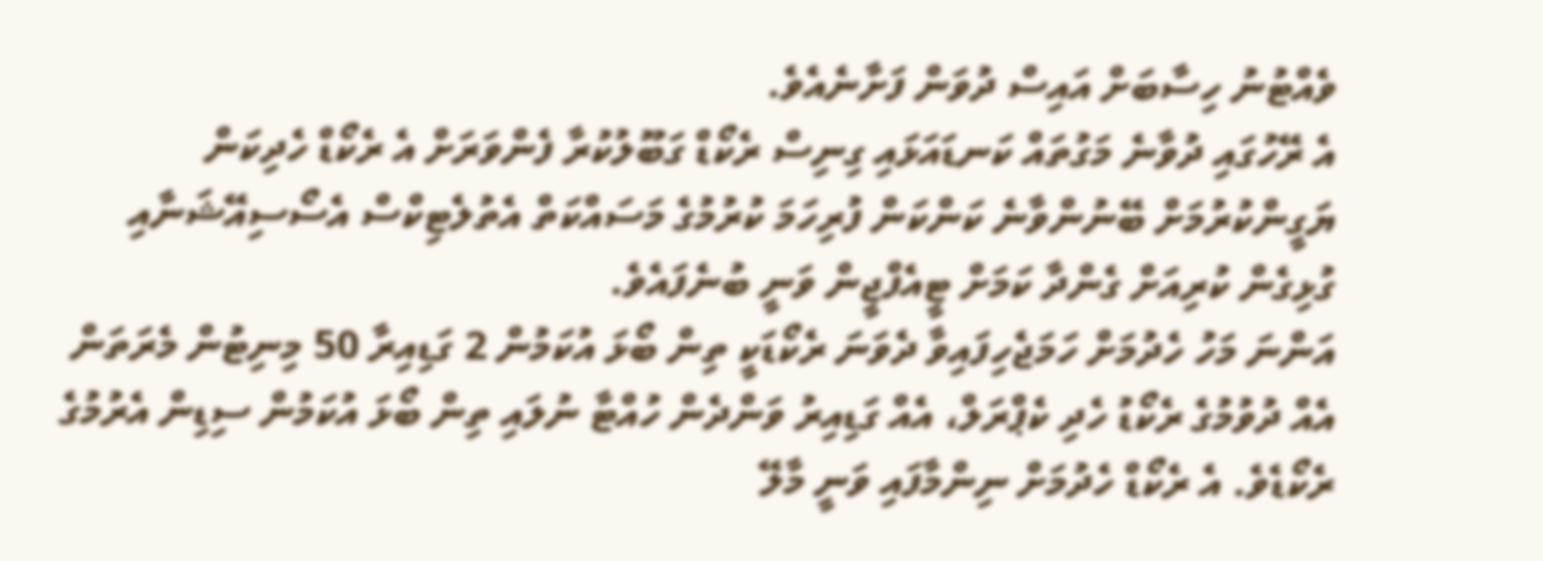ވެއްޓުނު ހިސާބަށް އައިސް ދުވަން ފަށާނެއެވެ.
އެ ރޭހުގައި ދުވާނެ މަގުތައް ކަނޑައަޅައި ގިނިސް ރެކޯޑް ގަބޫލުކުރާ ފެންވަރަށް އެ ރެކޯޑް ހެދިކަން ޔަގީންކުރުމަށް ބޭނުންވާނެ ކަންކަން ފުރިހަމަ ކުރުމުގެ މަސައްކަތް އެތުލެޓިކްސް އެސޯސިއޭޝަނާއި ގުޅިގެން ކުރިއަށް ގެންދާ ކަމަށް ޓީއެފްޖީން ވަނީ ބުނެފައެވެ.
އަންނަ މަހު ހެދުމަށް ހަމަޖެހިފައިވާ ދެވަނަ ރެކޯޑަކީ ތިން ބޯޅަ އުކަމުން 2 ގަޑިއިރާ 50 މިނިޓުން މެރަތަން އެއް ދުވުމުގެ ރެކޯޑު ހެދި ކެޕްރަލް، އެއް ގަޑިއިރު ވަންދެން ހުއްޓާ ނުލައި ތިން ބޯޅަ އުކަމުން ސިޑިން އެރުމުގެ ރެކޯޑެވެ. އެ ރެކޯޑް ހެދުމަށް ނިންމާފައި ވަނީ މާލޭ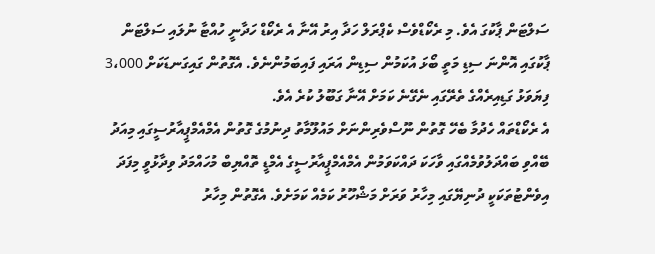ސަލްޓަން ޕާކުގަ އެވެ. މި ރެކޯޑްވެސް ކެޕްރަލް ހަދާ އިރު އޭނާ އެ ރެކޯޑް ހަދާނީ ހުއްޓާ ނުލައި ސަލްޓަން ޕާކުގައި އޮންނަ ސިޑި މަތީ ބޯޅަ އުކަމުން ސިޑިން އަރައި ފައިބަމުންނެވެ. އެގޮތުން ގައިގަނޑަކަށް 3،000 ފިޔަވަޅު ގަޑިއިރެއްގެ ތެރޭގައި ނެގޭނެ ކަމަށް އޭނާ ގަބޫލު ކުރެ އެވެ.
އެ ރެކޯޑްތައް ހެދުމާ ބެހޭ ގޮތުން ނޫސްވެރިންނަށް މައުލޫމާތު ދިނުމުގެ ގޮތުން އެމްއެމްޕީއާރުސީގައި މިއަދު ބޭއްވި ބައްދަލުވުމެއްގައި ވާހަކަ ދައްކަވަމުން އެމްއެމްޕީއާރުސީގެ އެމްޑީ ތޮއްޔިބް މުހައްމަދު ވިދާޅުވީ މިފަދަ އިވެންޓުތަކަކީ ދުނިޔޭގައި މިހާރު ވަރަށް މަޝްހޫރު ކަމެއް ކަމަށެވެ. އެގޮތުން މިހާރު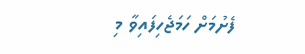ފެށުމަށް ހަމަޖެހިފައިވާ މި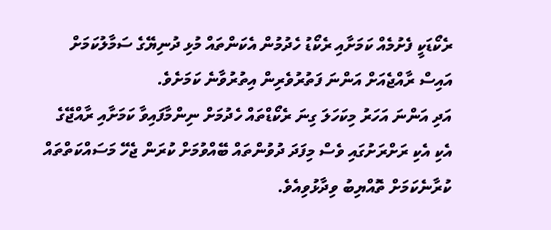ރެކޯޑަކީ ފެށުމެއް ކަމަށާއި ރެކޯޑު ހެދުމުން އެކަންތައް މުޅި ދުނިޔޭގެ ސަމާލުކަމަށް އައިސް ރާއްޖެއަށް އަންނަ ފަތުރުވެރިން އިތުރުވާނެ ކަމަށެވެ.
އަދި އަންނަ އަހަރު މިކަހަލަ ގިނަ ރެކޯޑްތައް ހެދުމަށް ނިންމާފައިވާ ކަމަށާއި ރާއްޖޭގެ އެކި އެކި ރަށްރަށުގައި ވެސް މިފަދަ ދުވުންތައް ބޭއްވުމަށް ކުރަން ޖެހޭ މަސައްކަތްތައް ކުރާނެކަމަށް ތޮއްޔިބު ވިދާޅުވިއެވެ.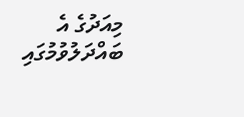މިއަދުގެ އެ ބައްދަލުވުމުގައި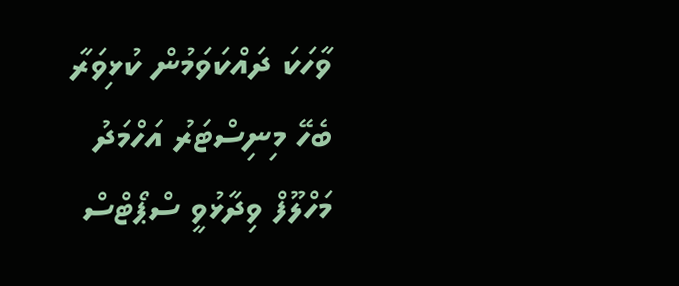ވާހަކަ ދައްކަވަމުން ކުޅިވަރާ ބެހޭ މިނިސްޓަރު އަހްމަދު މަހްލޫފް ވިދާޅުވީ ސްޕޯޓްސް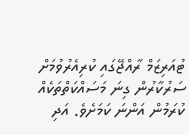ޓުއަރިޒަމް ރާއްޖޭގައި ކުރިއެރުވުމަށް ސަރުކާރުން ގިނަ މަސައްކަތްތަކެއް ކުރަމުން އަންނަ ކަމަށެވެ. އަދި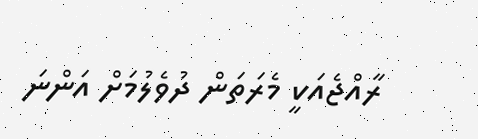ރާއްޖެއަކީ މެރަތަން ދުވެލުމަށް އަންނަ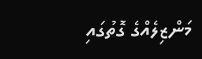މަންޒިލެއްގެ ގޮތުގައި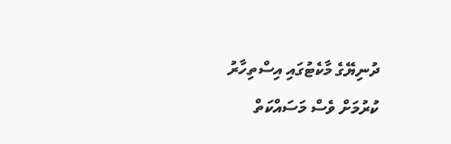ދުނިޔޭގެ މާކެޓުގައި އިސްތިހާރު ކުރުމަށް ވެސް މަސައްކަތް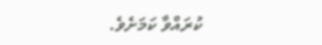ކުރައްވާ ކަމަށެވެ.